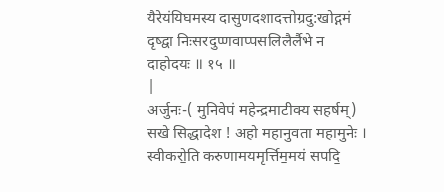यैरेयंयिघमस्य दासुणदशादत्तोग्रदु:खोद्गमं
दृष्द्वा निःसरदुप्णवाप्पसलिलैर्लैभे न दाहोदयः ॥ १५ ॥
|
अर्जुनः-( मुनिवेपं महेन्द्रमाटीक्य सहर्षम्) सखे सिद्धादेश ! अहो महानुवता महामुनेः ।
स्वीकरो॒ति करुणामयमृर्त्तिम॒मयं सपदि॒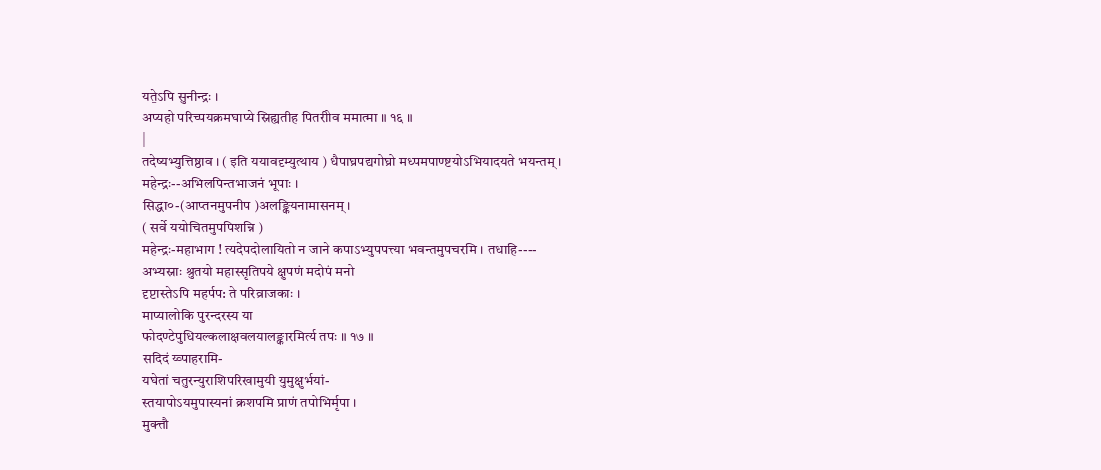यते॒ऽपि सुनीन्द्रः ।
अप्यहो परिच्पयक्रमघाप्ये स्निह्यतीह पितरीोव ममात्मा ॥ १६ ॥
|
तदेष्यभ्युत्तिष्ठाव । ( इति ययावदृम्युत्थाय ) धैपाघ्रपद्यगोघ्रो मध्पमपाण्ष्टयोऽभियादयते भयन्तम् ।
महेन्द्रः--अभिलपिन्तभाजनं भूपाः ।
सिद्धा०-(आप्तनमुपनीप )अलङ्कियनामासनम् ।
( सर्वे ययोचितमुपपिशन्नि )
महेन्द्रः-महाभाग ! त्यदेपदोलायितो न जाने कपाऽभ्युपपत्त्या भवन्तमुपचरमि । तधाहि----
अभ्यस्नाः श्रुतयो महास्सृतिपये क्षुपणं मदोपं मनो
दृप्टास्तेऽपि महर्पप: ते परिव्राजकाः ।
माप्यालोकि पुरन्दरस्य या
फोदण्टेपुधियल्कलाक्षवलयालङ्कारमिर्त्य तपः ॥ १७ ॥
सदिदं य्व्पाहरामि-
यघेतां चतुरन्युराशिपरिखामुयी युमुक्षुर्भयां-
स्तयापोऽयमुपास्यनां क्रशपमि प्राणं तपोभिर्मृपा ।
मुक्त्तौ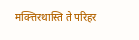मक्त्तिरथास्ति ते परिहर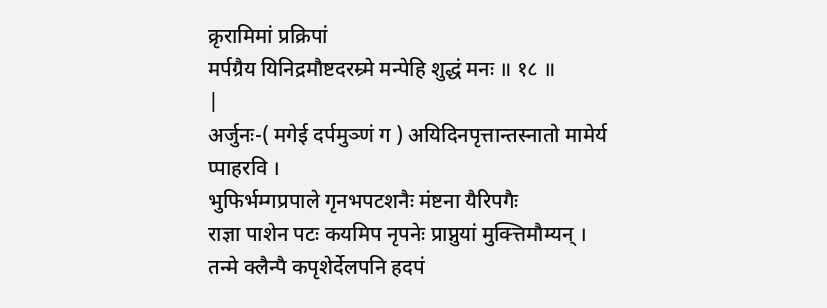क्रृरामिमां प्रक्रिपां
मर्पग्रैय यिनिद्रमौष्टदरम्र्मे मन्पेहि शुद्धं मनः ॥ १८ ॥
|
अर्जुनः-( मगेई दर्पमुञ्णं ग ) अयिदिनपृत्तान्तस्नातो मामेर्य
प्पाहरवि ।
भुफिर्भम्गप्रपाले गृनभपटशनैः मंष्टना यैरिपगैः
राज्ञा पाशेन पटः कयमिप नृपनेः प्राप्नुयां मुक्त्तिमौम्यन् ।
तन्मे क्लैन्पै कपृशेर्देलपनि हदपं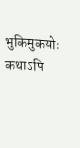भुकिमुकयोः कथाऽपि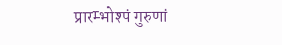प्रारम्भोश्पं गुरुणां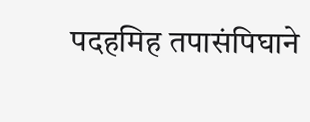पदहमिह तपासंपिघाने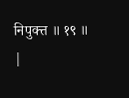निपुक्त्त ॥ १९ ॥
|